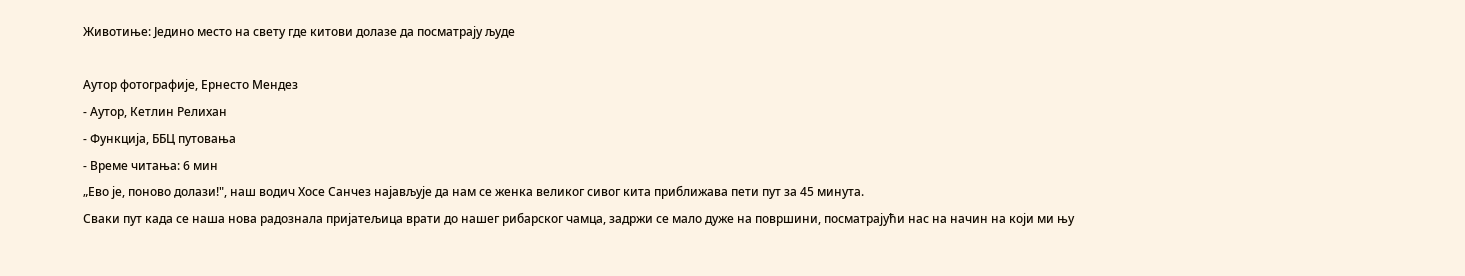Животиње: Једино место на свету где китови долазе да посматрају људе

Аутор фотографије, Ернесто Мендез
- Аутор, Кетлин Релихан
- Функција, ББЦ путовања
- Време читања: 6 мин
„Ево је, поново долази!", наш водич Хосе Санчез најављује да нам се женка великог сивог кита приближава пети пут за 45 минута.
Сваки пут када се наша нова радознала пријатељица врати до нашег рибарског чамца, задржи се мало дуже на површини, посматрајући нас на начин на који ми њу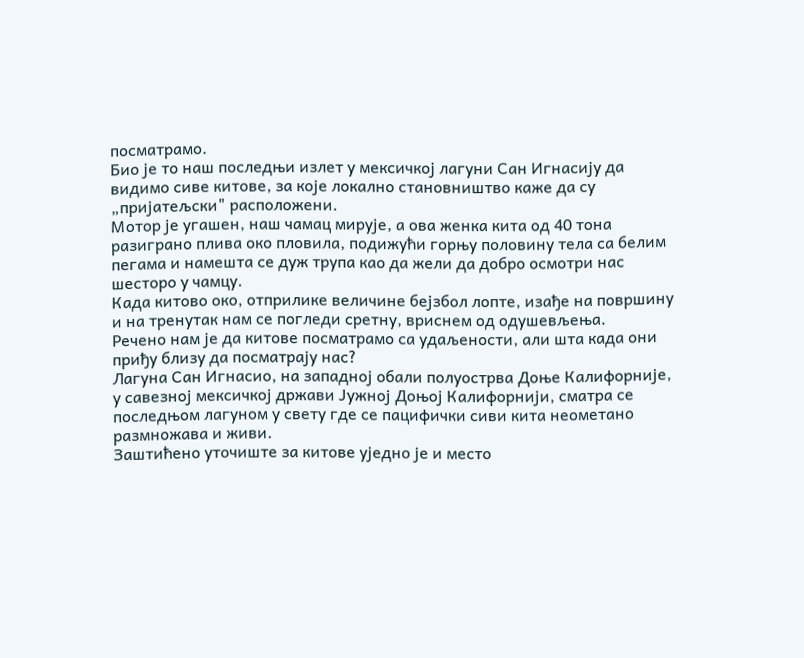посматрамо.
Био је то наш последњи излет у мексичкој лагуни Сан Игнасију да видимо сиве китове, за које локално становништво каже да су „пријатељски" расположени.
Мотор је угашен, наш чамац мирује, а ова женка кита од 40 тона разиграно плива око пловила, подижући горњу половину тела са белим пегама и намешта се дуж трупа као да жели да добро осмотри нас шесторо у чамцу.
Када китово око, отприлике величине бејзбол лопте, изађе на површину и на тренутак нам се погледи сретну, вриснем од одушевљења.
Речено нам је да китове посматрамо са удаљености, али шта када они приђу близу да посматрају нас?
Лагуна Сан Игнасио, на западној обали полуострва Доње Калифорније, у савезној мексичкој држави Јужној Доњој Калифорнији, сматра се последњом лагуном у свету где се пацифички сиви кита неометано размножава и живи.
Заштићено уточиште за китове уједно је и место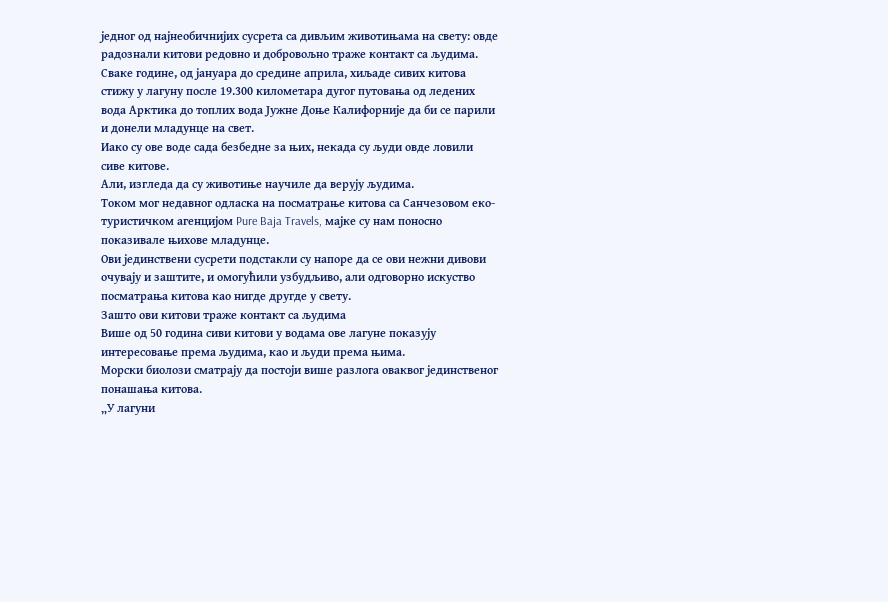једног од најнеобичнијих сусрета са дивљим животињама на свету: овде радознали китови редовно и добровољно траже контакт са људима.
Сваке године, од јануара до средине априла, хиљаде сивих китова стижу у лагуну после 19.300 километара дугог путовања од ледених вода Арктика до топлих вода Јужне Доње Калифорније да би се парили и донели младунце на свет.
Иако су ове воде сада безбедне за њих, некада су људи овде ловили сиве китове.
Али, изгледа да су животиње научиле да верују људима.
Током мог недавног одласка на посматрање китова са Санчезовом еко-туристичком агенцијом Pure Baja Travels, мајке су нам поносно показивале њихове младунце.
Ови јединствени сусрети подстакли су напоре да се ови нежни дивови очувају и заштите, и омогућили узбудљиво, али одговорно искуство посматрања китова као нигде другде у свету.
Зашто ови китови траже контакт са људима
Више од 50 година сиви китови у водама ове лагуне показују интересовање према људима, као и људи према њима.
Морски биолози сматрају да постоји више разлога оваквог јединственог понашања китова.
„У лагуни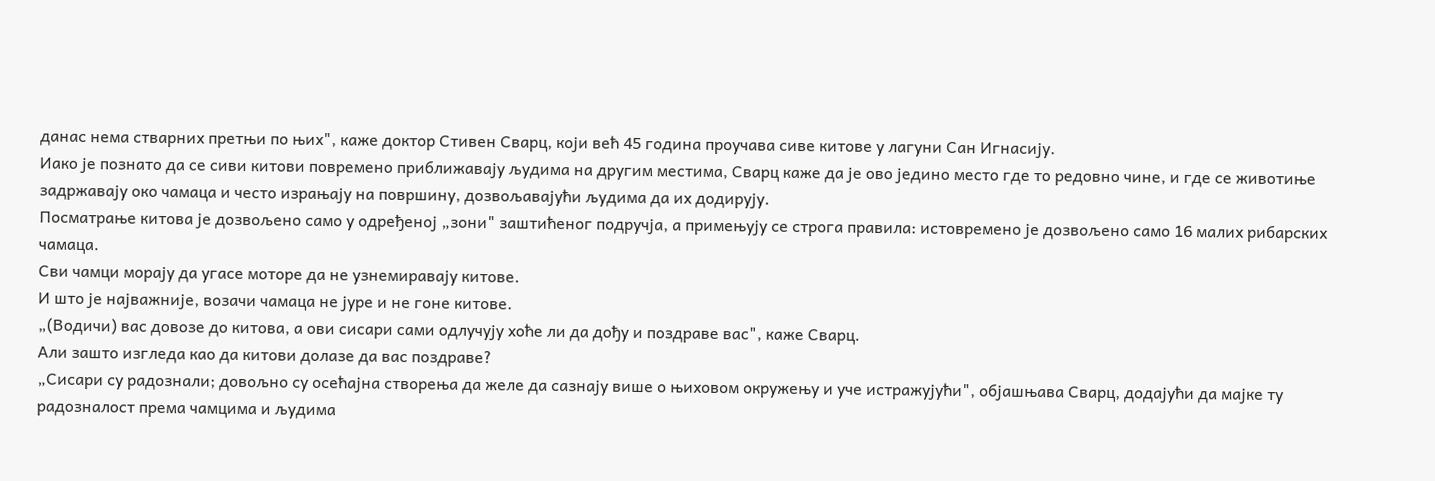данас нема стварних претњи по њих", каже доктор Стивен Сварц, који већ 45 година проучава сиве китове у лагуни Сан Игнасију.
Иако је познато да се сиви китови повремено приближавају људима на другим местима, Сварц каже да је ово једино место где то редовно чине, и где се животиње задржавају око чамаца и често израњају на површину, дозвољавајући људима да их додирују.
Посматрање китова је дозвољено само у одређеној „зони" заштићеног подручја, а примењују се строга правила: истовремено је дозвољено само 16 малих рибарских чамаца.
Сви чамци морају да угасе моторе да не узнемиравају китове.
И што је најважније, возачи чамаца не јуре и не гоне китове.
„(Водичи) вас довозе до китова, а ови сисари сами одлучују хоће ли да дођу и поздраве вас", каже Сварц.
Али зашто изгледа као да китови долазе да вас поздраве?
„Сисари су радознали; довољно су осећајна створења да желе да сазнају више о њиховом окружењу и уче истражујући", објашњава Сварц, додајући да мајке ту радозналост према чамцима и људима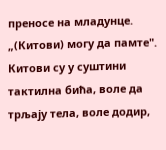преносе на младунце.
„(Китови) могу да памте".
Китови су у суштини тактилна бића, воле да трљају тела, воле додир,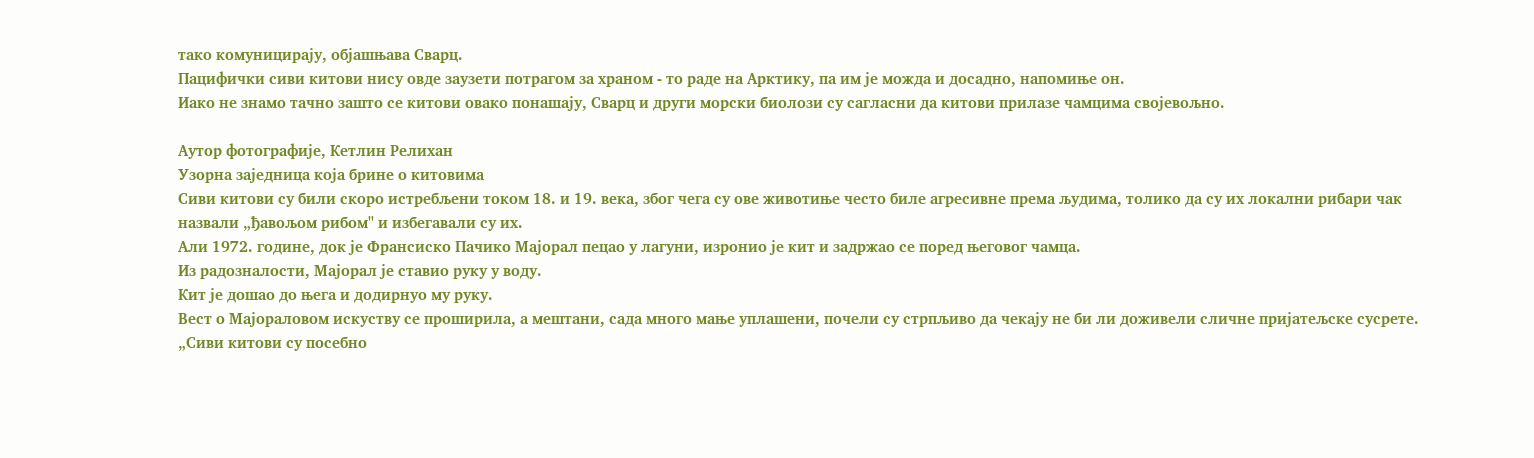тако комуницирају, објашњава Сварц.
Пацифички сиви китови нису овде заузети потрагом за храном - то раде на Арктику, па им је можда и досадно, напомиње он.
Иако не знамо тачно зашто се китови овако понашају, Сварц и други морски биолози су сагласни да китови прилазе чамцима својевољно.

Аутор фотографије, Кетлин Релихан
Узорна заједница која брине о китовима
Сиви китови су били скоро истребљени током 18. и 19. века, због чега су ове животиње често биле агресивне према људима, толико да су их локални рибари чак назвали „ђавољом рибом" и избегавали су их.
Али 1972. године, док је Франсиско Пачико Мајорал пецао у лагуни, изронио је кит и задржао се поред његовог чамца.
Из радозналости, Мајорал је ставио руку у воду.
Кит је дошао до њега и додирнуо му руку.
Вест о Мајораловом искуству се проширила, а мештани, сада много мање уплашени, почели су стрпљиво да чекају не би ли доживели сличне пријатељске сусрете.
„Сиви китови су посебно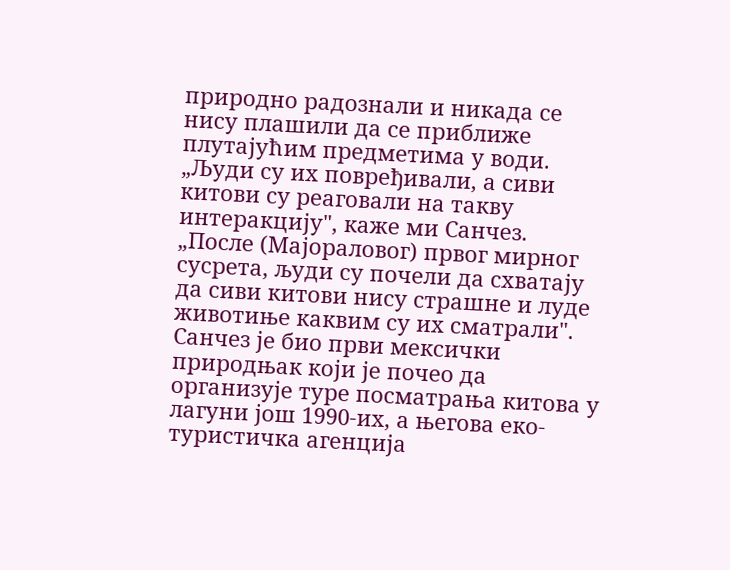природно радознали и никада се нису плашили да се приближе плутајућим предметима у води.
„Људи су их повређивали, а сиви китови су реаговали на такву интеракцију", каже ми Санчез.
„После (Мајораловог) првог мирног сусрета, људи су почели да схватају да сиви китови нису страшне и луде животиње каквим су их сматрали".
Санчез је био први мексички природњак који је почео да организује туре посматрања китова у лагуни још 1990-их, а његова еко-туристичка агенција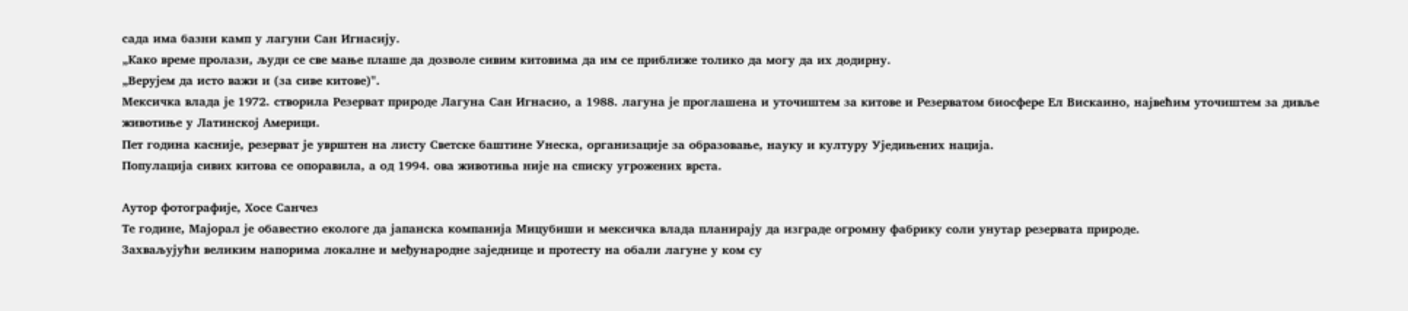сада има базни камп у лагуни Сан Игнасију.
„Како време пролази, људи се све мање плаше да дозволе сивим китовима да им се приближе толико да могу да их додирну.
„Верујем да исто важи и (за сиве китове)".
Мексичка влада је 1972. створила Резерват природе Лагуна Сан Игнасио, а 1988. лагуна је проглашена и уточиштем за китове и Резерватом биосфере Ел Вискаино, највећим уточиштем за дивље животиње у Латинској Америци.
Пет година касније, резерват је уврштен на листу Светске баштине Унеска, организације за образовање, науку и културу Уједињених нација.
Популација сивих китова се опоравила, а од 1994. ова животиња није на списку угрожених врста.

Аутор фотографије, Хосе Санчез
Те године, Мајорал је обавестио екологе да јапанска компанија Мицубиши и мексичка влада планирају да изграде огромну фабрику соли унутар резервата природе.
Захваљујући великим напорима локалне и међународне заједнице и протесту на обали лагуне у ком су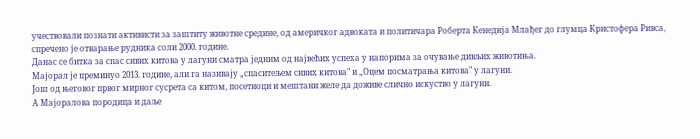учествовали познати активисти за заштиту животне средине, од америчког адвоката и политичара Роберта Кенедија Млађег до глумца Кристофера Ривса, спречено је отварање рудника соли 2000. године.
Данас се битка за спас сивих китова у лагуни сматра једним од највећих успеха у напорима за очување дивљих животиња.
Мајорал је преминуо 2013. године, али га називају „спаситељем сивих китова" и „Оцем посматрања китова" у лагуни.
Још од његовог првог мирног сусрета са китом, посетиоци и мештани желе да доживе слично искуство у лагуни.
А Мајоралова породица и даље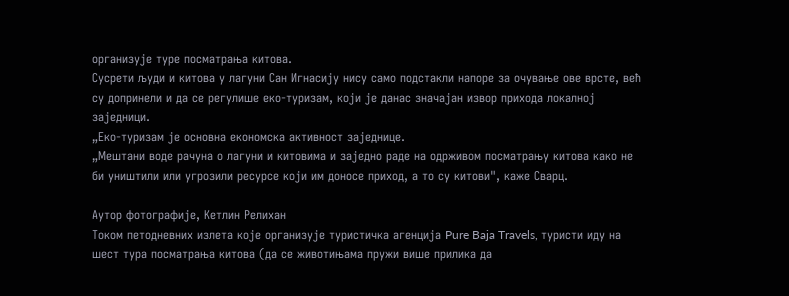организује туре посматрања китова.
Сусрети људи и китова у лагуни Сан Игнасију нису само подстакли напоре за очување ове врсте, већ су допринели и да се регулише еко-туризам, који је данас значајан извор прихода локалној заједници.
„Еко-туризам је основна економска активност заједнице.
„Мештани воде рачуна о лагуни и китовима и заједно раде на одрживом посматрању китова како не би уништили или угрозили ресурсе који им доносе приход, а то су китови", каже Сварц.

Аутор фотографије, Кетлин Релихан
Током петодневних излета које организује туристичка агенција Pure Baja Travels, туристи иду на шест тура посматрања китова (да се животињама пружи више прилика да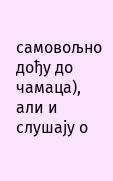самовољно дођу до чамаца), али и слушају о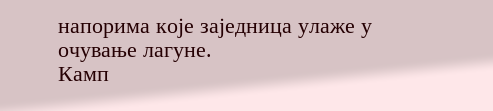напорима које заједница улаже у очување лагуне.
Камп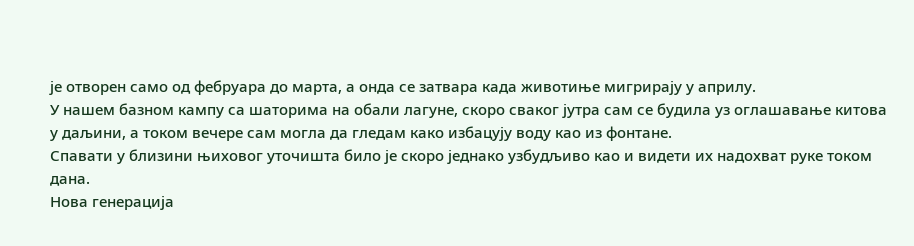је отворен само од фебруара до марта, а онда се затвара када животиње мигрирају у априлу.
У нашем базном кампу са шаторима на обали лагуне, скоро сваког јутра сам се будила уз оглашавање китова у даљини, а током вечере сам могла да гледам како избацују воду као из фонтане.
Спавати у близини њиховог уточишта било је скоро једнако узбудљиво као и видети их надохват руке током дана.
Нова генерација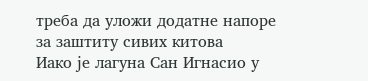треба да уложи додатне напоре за заштиту сивих китова
Иако је лагуна Сан Игнасио у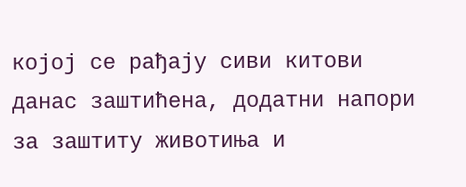којој се рађају сиви китови данас заштићена, додатни напори за заштиту животиња и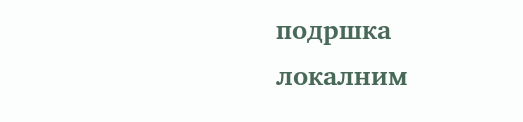подршка локалним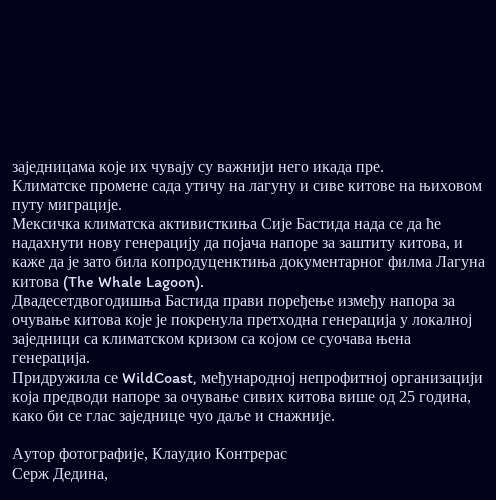заједницама које их чувају су важнији него икада пре.
Климатске промене сада утичу на лагуну и сиве китове на њиховом путу миграције.
Мексичка климатска активисткиња Сије Бастида нада се да ће надахнути нову генерацију да појача напоре за заштиту китова, и каже да је зато била копродуценктиња документарног филма Лагуна китова (The Whale Lagoon).
Двадесетдвогодишња Бастида прави поређење између напора за очување китова које је покренула претходна генерација у локалној заједници са климатском кризом са којом се суочава њена генерација.
Придружила се WildCoast, међународној непрофитној организацији која предводи напоре за очување сивих китова више од 25 година, како би се глас заједнице чуо даље и снажније.

Аутор фотографије, Клаудио Контрерас
Серж Дедина,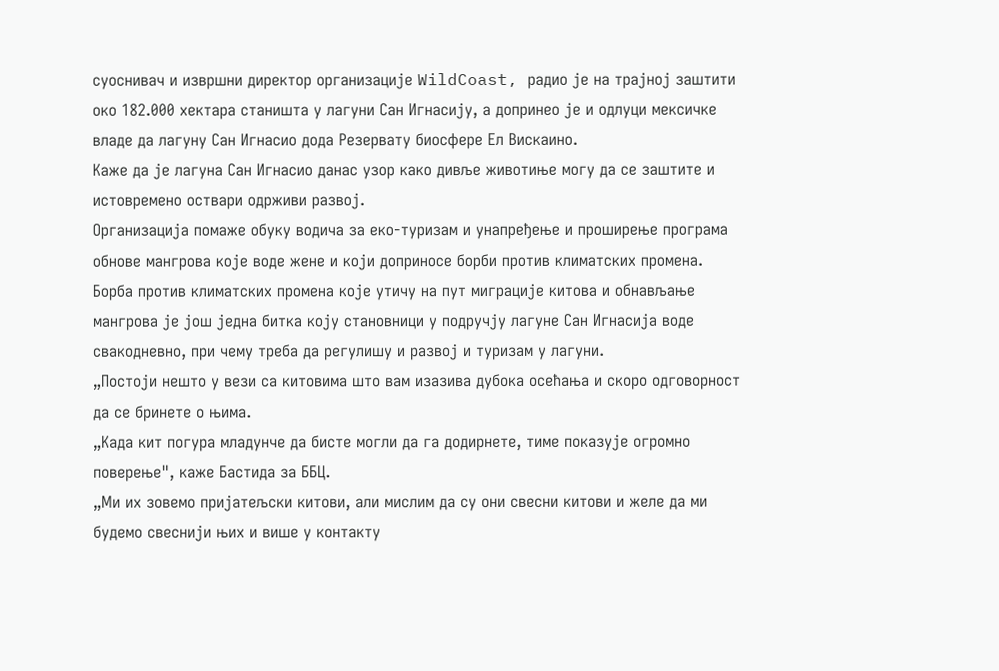суоснивач и извршни директор организације WildCoast, радио је на трајној заштити око 182.000 хектара станишта у лагуни Сан Игнасију, а допринео је и одлуци мексичке владе да лагуну Сан Игнасио дода Резервату биосфере Ел Вискаино.
Каже да је лагуна Сан Игнасио данас узор како дивље животиње могу да се заштите и истовремено оствари одрживи развој.
Организација помаже обуку водича за еко-туризам и унапређење и проширење програма обнове мангрова које воде жене и који доприносе борби против климатских промена.
Борба против климатских промена које утичу на пут миграције китова и обнављање мангрова је још једна битка коју становници у подручју лагуне Сан Игнасија воде свакодневно, при чему треба да регулишу и развој и туризам у лагуни.
„Постоји нешто у вези са китовима што вам изазива дубока осећања и скоро одговорност да се бринете о њима.
„Када кит погура младунче да бисте могли да га додирнете, тиме показује огромно поверење", каже Бастида за ББЦ.
„Ми их зовемо пријатељски китови, али мислим да су они свесни китови и желе да ми будемо свеснији њих и више у контакту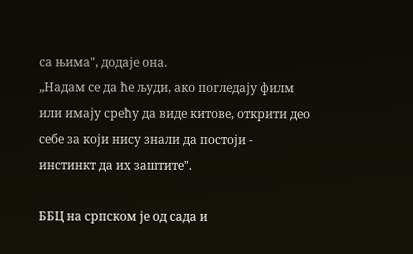са њима", додаје она.
„Надам се да ће људи, ако погледају филм или имају срећу да виде китове, открити део себе за који нису знали да постоји - инстинкт да их заштите".

ББЦ на српском је од сада и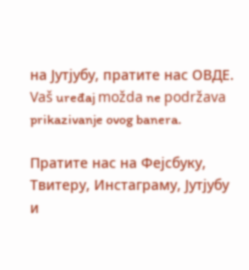на Јутјубу, пратите нас ОВДЕ.
Vaš uređaj možda ne podržava prikazivanje ovog banera.

Пратите нас на Фејсбуку, Твитеру, Инстаграму, Јутјубу и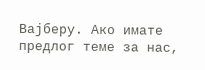Вајберу. Ако имате предлог теме за нас,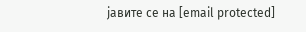јавите се на [email protected]